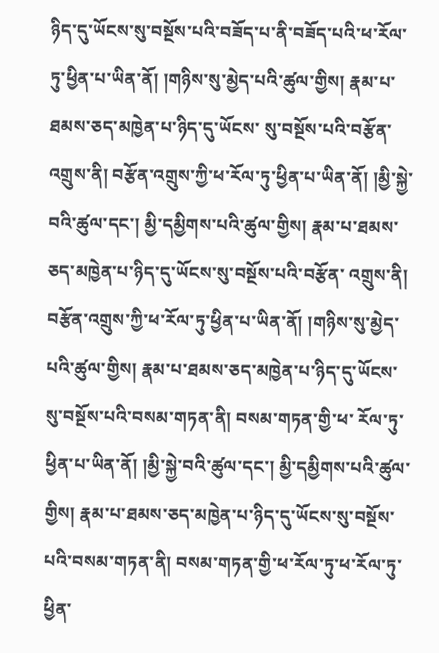ཉིད་དུ་ཡོངས་སུ་བསྔོས་པའི་བཟོད་པ་ནི་བཟོད་པའི་ཕ་རོལ་ཏུ་ཕྱིན་པ་ཡིན་ནོ། །གཉིས་སུ་མྱེད་པའི་ཚུལ་གྱིས། རྣམ་པ་ཐམས་ཅད་མཁྱེན་པ་ཉིད་དུ་ཡོངས་ སུ་བསྔོས་པའི་བརྩོན་འགྲུས་ནི། བརྩོན་འགྲུས་ཀྱི་ཕ་རོལ་ཏུ་ཕྱིན་པ་ཡིན་ནོ། །མྱི་སྐྱེ་བའི་ཚུལ་དང་། མྱི་དམྱིགས་པའི་ཚུལ་གྱིས། རྣམ་པ་ཐམས་ཅད་མཁྱེན་པ་ཉིད་དུ་ཡོངས་སུ་བསྔོས་པའི་བརྩོན་ འགྲུས་ནི། བརྩོན་འགྲུས་ཀྱི་ཕ་རོལ་ཏུ་ཕྱིན་པ་ཡིན་ནོ། །གཉིས་སུ་མྱེད་པའི་ཚུལ་གྱིས། རྣམ་པ་ཐམས་ཅད་མཁྱེན་པ་ཉིད་དུ་ཡོངས་སུ་བསྔོས་པའི་བསམ་གཏན་ནི། བསམ་གཏན་གྱི་ཕ་ རོལ་ཏུ་ཕྱིན་པ་ཡིན་ནོ། །མྱི་སྐྱེ་བའི་ཚུལ་དང་། མྱི་དམྱིགས་པའི་ཚུལ་གྱིས། རྣམ་པ་ཐམས་ཅད་མཁྱེན་པ་ཉིད་དུ་ཡོངས་སུ་བསྔོས་པའི་བསམ་གཏན་ནི། བསམ་གཏན་གྱི་ཕ་རོལ་ཏུ་ཕ་རོལ་ཏུ་ཕྱིན་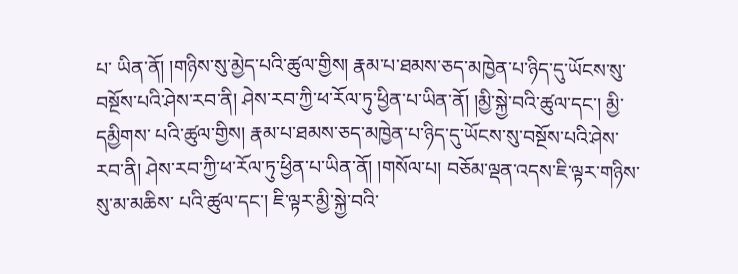པ་ ཡིན་ནོ། །གཉིས་སུ་མྱེད་པའི་ཚུལ་གྱིས། རྣམ་པ་ཐམས་ཅད་མཁྱེན་པ་ཉིད་དུ་ཡོངས་སུ་བསྔོས་པའི་ཤེས་རབ་ནི། ཤེས་རབ་ཀྱི་ཕ་རོལ་ཏུ་ཕྱིན་པ་ཡིན་ནོ། །མྱི་སྐྱེ་བའི་ཚུལ་དང་། མྱི་དམྱིགས་ པའི་ཚུལ་གྱིས། རྣམ་པ་ཐམས་ཅད་མཁྱེན་པ་ཉིད་དུ་ཡོངས་སུ་བསྔོས་པའི་ཤེས་རབ་ནི། ཤེས་རབ་ཀྱི་ཕ་རོལ་ཏུ་ཕྱིན་པ་ཡིན་ནོ། །གསོལ་པ། བཅོམ་ལྡན་འདས་ཇི་ལྟར་གཉིས་སུ་མ་མཆིས་ པའི་ཚུལ་དང་། ཇི་ལྟར་མྱི་སྐྱེ་བའི་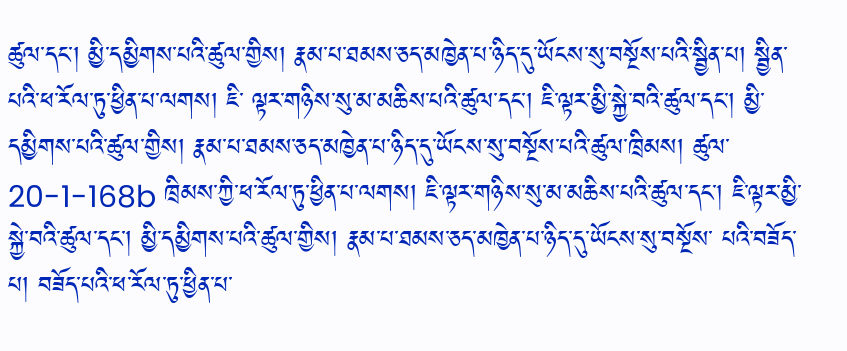ཚུལ་དང་། མྱི་དམྱིགས་པའི་ཚུལ་གྱིས། རྣམ་པ་ཐམས་ཅད་མཁྱེན་པ་ཉིད་དུ་ཡོངས་སུ་བསྔོས་པའི་སྦྱིན་པ། སྦྱིན་པའི་ཕ་རོལ་ཏུ་ཕྱིན་པ་ལགས། ཇི་ ལྟར་གཉིས་སུ་མ་མཆིས་པའི་ཚུལ་དང་། ཇི་ལྟར་མྱི་སྐྱེ་བའི་ཚུལ་དང་། མྱི་དམྱིགས་པའི་ཚུལ་གྱིས། རྣམ་པ་ཐམས་ཅད་མཁྱེན་པ་ཉིད་དུ་ཡོངས་སུ་བསྔོས་པའི་ཚུལ་ཁྲིམས། ཚུལ་ 20-1-168b ཁྲིམས་ཀྱི་ཕ་རོལ་ཏུ་ཕྱིན་པ་ལགས། ཇི་ལྟར་གཉིས་སུ་མ་མཆིས་པའི་ཚུལ་དང་། ཇི་ལྟར་མྱི་སྐྱེ་བའི་ཚུལ་དང་། མྱི་དམྱིགས་པའི་ཚུལ་གྱིས། རྣམ་པ་ཐམས་ཅད་མཁྱེན་པ་ཉིད་དུ་ཡོངས་སུ་བསྔོས་ པའི་བཟོད་པ། བཟོད་པའི་ཕ་རོལ་ཏུ་ཕྱིན་པ་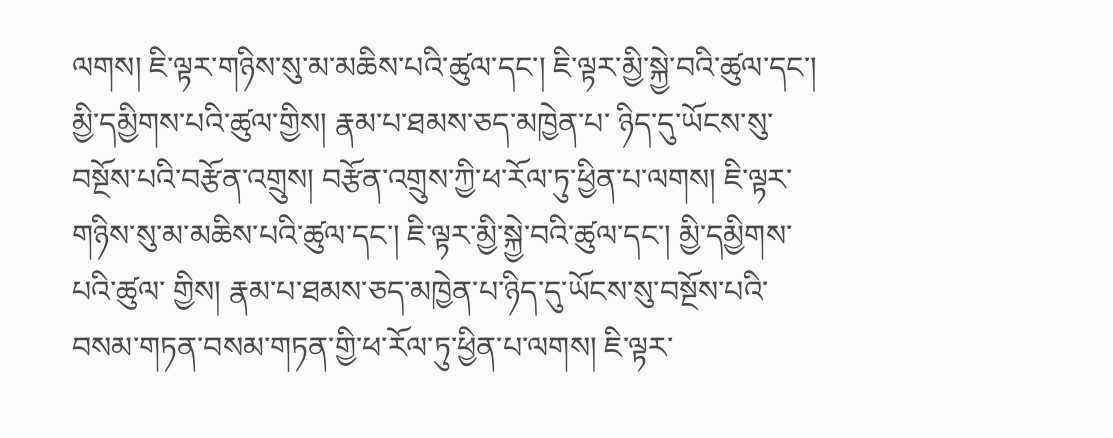ལགས། ཇི་ལྟར་གཉིས་སུ་མ་མཆིས་པའི་ཚུལ་དང་། ཇི་ལྟར་མྱི་སྐྱེ་བའི་ཚུལ་དང་། མྱི་དམྱིགས་པའི་ཚུལ་གྱིས། རྣམ་པ་ཐམས་ཅད་མཁྱེན་པ་ ཉིད་དུ་ཡོངས་སུ་བསྔོས་པའི་བརྩོན་འགྲུས། བརྩོན་འགྲུས་ཀྱི་ཕ་རོལ་ཏུ་ཕྱིན་པ་ལགས། ཇི་ལྟར་གཉིས་སུ་མ་མཆིས་པའི་ཚུལ་དང་། ཇི་ལྟར་མྱི་སྐྱེ་བའི་ཚུལ་དང་། མྱི་དམྱིགས་པའི་ཚུལ་ གྱིས། རྣམ་པ་ཐམས་ཅད་མཁྱེན་པ་ཉིད་དུ་ཡོངས་སུ་བསྔོས་པའི་བསམ་གཏན་བསམ་གཏན་གྱི་ཕ་རོལ་ཏུ་ཕྱིན་པ་ལགས། ཇི་ལྟར་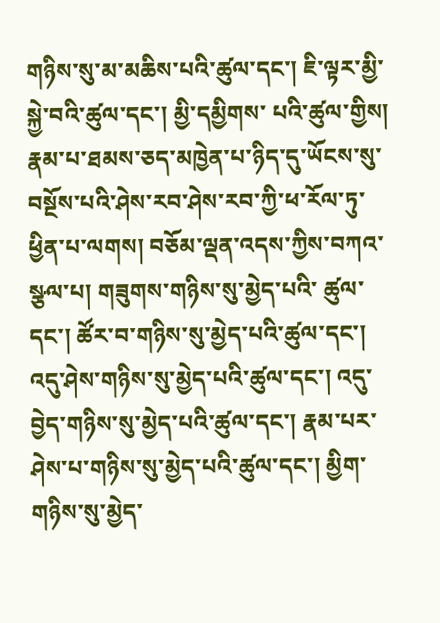གཉིས་སུ་མ་མཆིས་པའི་ཚུལ་དང་། ཇི་ལྟར་མྱི་སྐྱེ་བའི་ཚུལ་དང་། མྱི་དམྱིགས་ པའི་ཚུལ་གྱིས། རྣམ་པ་ཐམས་ཅད་མཁྱེན་པ་ཉིད་དུ་ཡོངས་སུ་བསྔོས་པའི་ཤེས་རབ་ཤེས་རབ་ཀྱི་ཕ་རོལ་ཏུ་ཕྱིན་པ་ལགས། བཅོམ་ལྡན་འདས་ཀྱིས་བཀའ་སྩལ་པ། གཟུགས་གཉིས་སུ་མྱེད་པའི་ ཚུལ་དང་། ཚོར་བ་གཉིས་སུ་མྱེད་པའི་ཚུལ་དང་། འདུ་ཤེས་གཉིས་སུ་མྱེད་པའི་ཚུལ་དང་། འདུ་བྱེད་གཉིས་སུ་མྱེད་པའི་ཚུལ་དང་། རྣམ་པར་ཤེས་པ་གཉིས་སུ་མྱེད་པའི་ཚུལ་དང་། མྱིག་ གཉིས་སུ་མྱེད་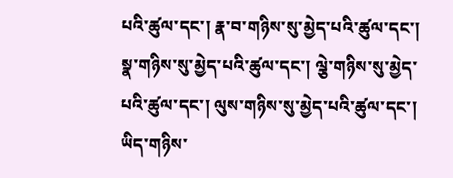པའི་ཚུལ་དང་། རྣ་བ་གཉིས་སུ་མྱེད་པའི་ཚུལ་དང་། སྣ་གཉིས་སུ་མྱེད་པའི་ཚུལ་དང་། ལྕེ་གཉིས་སུ་མྱེད་པའི་ཚུལ་དང་། ལུས་གཉིས་སུ་མྱེད་པའི་ཚུལ་དང་། ཡིད་གཉིས་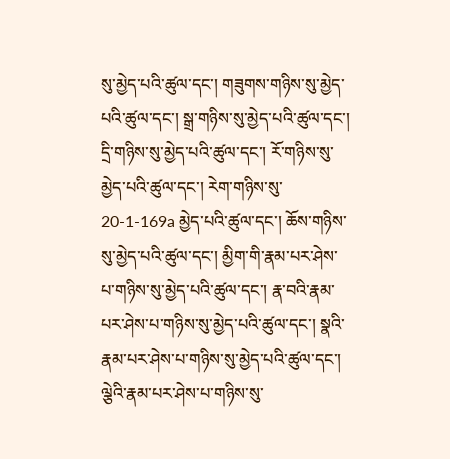སུ་མྱེད་པའི་ཚུལ་དང་། གཟུགས་གཉིས་སུ་མྱེད་པའི་ཚུལ་དང་། སྒྲ་གཉིས་སུ་མྱེད་པའི་ཚུལ་དང་། དྲི་གཉིས་སུ་མྱེད་པའི་ཚུལ་དང་། རོ་གཉིས་སུ་མྱེད་པའི་ཚུལ་དང་། རེག་གཉིས་སུ་ 20-1-169a མྱེད་པའི་ཚུལ་དང་། ཆོས་གཉིས་སུ་མྱེད་པའི་ཚུལ་དང་། མྱིག་གི་རྣམ་པར་ཤེས་པ་གཉིས་སུ་མྱེད་པའི་ཚུལ་དང་། རྣ་བའི་རྣམ་པར་ཤེས་པ་གཉིས་སུ་མྱེད་པའི་ཚུལ་དང་། སྣའི་རྣམ་པར་ཤེས་པ་གཉིས་སུ་མྱེད་པའི་ཚུལ་དང་། ལྕེའི་རྣམ་པར་ཤེས་པ་གཉིས་སུ་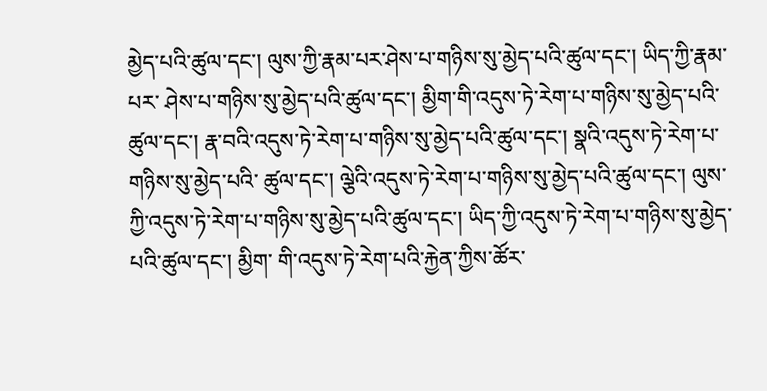མྱེད་པའི་ཚུལ་དང་། ལུས་ཀྱི་རྣམ་པར་ཤེས་པ་གཉིས་སུ་མྱེད་པའི་ཚུལ་དང་། ཡིད་ཀྱི་རྣམ་པར་ ཤེས་པ་གཉིས་སུ་མྱེད་པའི་ཚུལ་དང་། མྱིག་གི་འདུས་ཏེ་རེག་པ་གཉིས་སུ་མྱེད་པའི་ཚུལ་དང་། རྣ་བའི་འདུས་ཏེ་རེག་པ་གཉིས་སུ་མྱེད་པའི་ཚུལ་དང་། སྣའི་འདུས་ཏེ་རེག་པ་གཉིས་སུ་མྱེད་པའི་ ཚུལ་དང་། ལྕེའི་འདུས་ཏེ་རེག་པ་གཉིས་སུ་མྱེད་པའི་ཚུལ་དང་། ལུས་ཀྱི་འདུས་ཏེ་རེག་པ་གཉིས་སུ་མྱེད་པའི་ཚུལ་དང་། ཡིད་ཀྱི་འདུས་ཏེ་རེག་པ་གཉིས་སུ་མྱེད་པའི་ཚུལ་དང་། མྱིག་ གི་འདུས་ཏེ་རེག་པའི་རྐྱེན་ཀྱིས་ཚོར་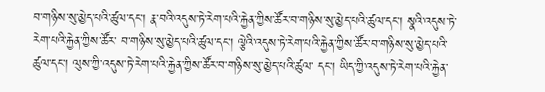བ་གཉིས་སུ་མྱེད་པའི་ཚུལ་དང་། རྣ་བའི་འདུས་ཏེ་རེག་པའི་རྐྱེན་ཀྱིས་ཚོར་བ་གཉིས་སུ་མྱེད་པའི་ཚུལ་དང་། སྣའི་འདུས་ཏེ་རེག་པའི་རྐྱེན་ཀྱིས་ཚོར་ བ་གཉིས་སུ་མྱེད་པའི་ཚུལ་དང་། ལྕེའི་འདུས་ཏེ་རེག་པའི་རྐྱེན་ཀྱིས་ཚོར་བ་གཉིས་སུ་མྱེད་པའི་ཚུལ་དང་། ལུས་ཀྱི་འདུས་ཏེ་རེག་པའི་རྐྱེན་ཀྱིས་ཚོར་བ་གཉིས་སུ་མྱེད་པའི་ཚུལ་ དང་། ཡིད་ཀྱི་འདུས་ཏེ་རེག་པའི་རྐྱེན་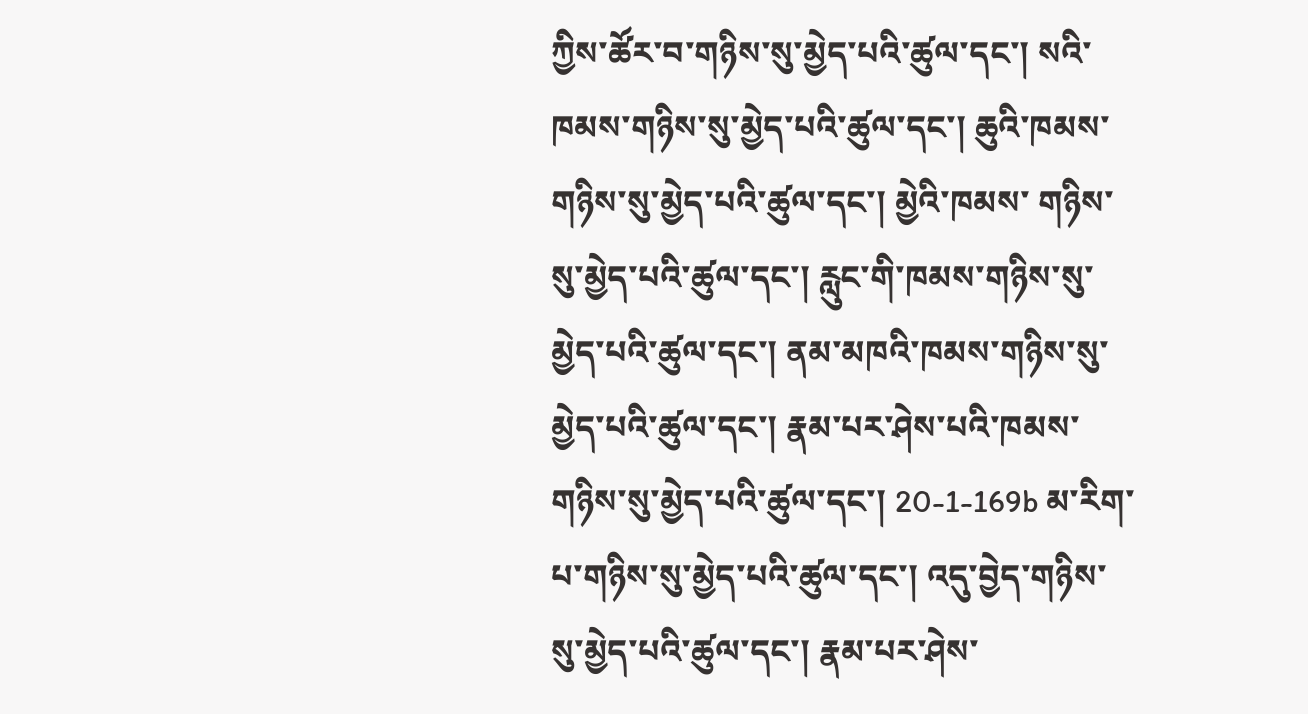ཀྱིས་ཚོར་བ་གཉིས་སུ་མྱེད་པའི་ཚུལ་དང་། སའི་ཁམས་གཉིས་སུ་མྱེད་པའི་ཚུལ་དང་། ཆུའི་ཁམས་གཉིས་སུ་མྱེད་པའི་ཚུལ་དང་། མྱེའི་ཁམས་ གཉིས་སུ་མྱེད་པའི་ཚུལ་དང་། རླུང་གི་ཁམས་གཉིས་སུ་མྱེད་པའི་ཚུལ་དང་། ནམ་མཁའི་ཁམས་གཉིས་སུ་མྱེད་པའི་ཚུལ་དང་། རྣམ་པར་ཤེས་པའི་ཁམས་གཉིས་སུ་མྱེད་པའི་ཚུལ་དང་། 20-1-169b མ་རིག་པ་གཉིས་སུ་མྱེད་པའི་ཚུལ་དང་། འདུ་བྱེད་གཉིས་སུ་མྱེད་པའི་ཚུལ་དང་། རྣམ་པར་ཤེས་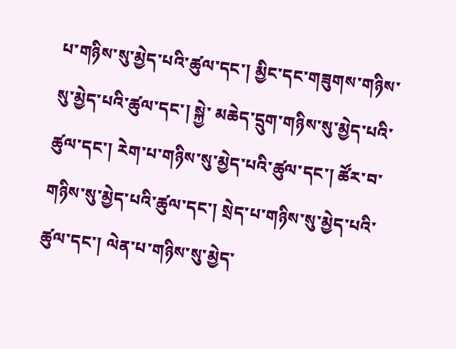པ་གཉིས་སུ་མྱེད་པའི་ཚུལ་དང་། མྱིང་དང་གཟུགས་གཉིས་སུ་མྱེད་པའི་ཚུལ་དང་། སྐྱེ་ མཆེད་དྲུག་གཉིས་སུ་མྱེད་པའི་ཚུལ་དང་། རེག་པ་གཉིས་སུ་མྱེད་པའི་ཚུལ་དང་། ཚོར་བ་གཉིས་སུ་མྱེད་པའི་ཚུལ་དང་། སྲེད་པ་གཉིས་སུ་མྱེད་པའི་ཚུལ་དང་། ལེན་པ་གཉིས་སུ་མྱེད་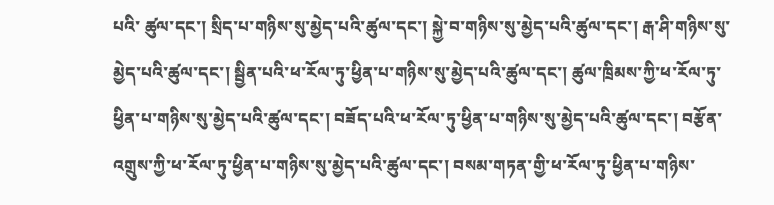པའི་ ཚུལ་དང་། སྲིད་པ་གཉིས་སུ་མྱེད་པའི་ཚུལ་དང་། སྐྱེ་བ་གཉིས་སུ་མྱེད་པའི་ཚུལ་དང་། རྒ་ཤི་གཉིས་སུ་མྱེད་པའི་ཚུལ་དང་། སྦྱིན་པའི་ཕ་རོལ་ཏུ་ཕྱིན་པ་གཉིས་སུ་མྱེད་པའི་ཚུལ་དང་། ཚུལ་ཁྲིམས་ཀྱི་ཕ་རོལ་ཏུ་ཕྱིན་པ་གཉིས་སུ་མྱེད་པའི་ཚུལ་དང་། བཟོད་པའི་ཕ་རོལ་ཏུ་ཕྱིན་པ་གཉིས་སུ་མྱེད་པའི་ཚུལ་དང་། བརྩོན་འགྲུས་ཀྱི་ཕ་རོལ་ཏུ་ཕྱིན་པ་གཉིས་སུ་མྱེད་པའི་ཚུལ་དང་། བསམ་གཏན་གྱི་ཕ་རོལ་ཏུ་ཕྱིན་པ་གཉིས་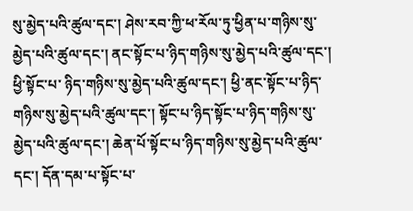སུ་མྱེད་པའི་ཚུལ་དང་། ཤེས་རབ་ཀྱི་ཕ་རོལ་ཏུ་ཕྱིན་པ་གཉིས་སུ་མྱེད་པའི་ཚུལ་དང་། ནང་སྟོང་པ་ཉིད་གཉིས་སུ་མྱེད་པའི་ཚུལ་དང་། ཕྱི་སྟོང་པ་ ཉིད་གཉིས་སུ་མྱེད་པའི་ཚུལ་དང་། ཕྱི་ནང་སྟོང་པ་ཉིད་གཉིས་སུ་མྱེད་པའི་ཚུལ་དང་། སྟོང་པ་ཉིད་སྟོང་པ་ཉིད་གཉིས་སུ་མྱེད་པའི་ཚུལ་དང་། ཆེན་པོ་སྟོང་པ་ཉིད་གཉིས་སུ་མྱེད་པའི་ཚུལ་དང་། དོན་དམ་པ་སྟོང་པ་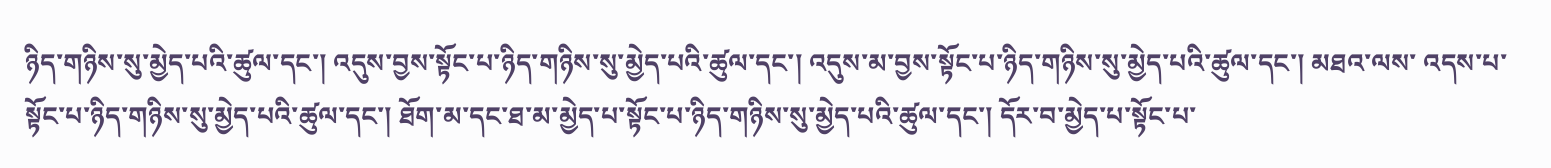ཉིད་གཉིས་སུ་མྱེད་པའི་ཚུལ་དང་། འདུས་བྱས་སྟོང་པ་ཉིད་གཉིས་སུ་མྱེད་པའི་ཚུལ་དང་། འདུས་མ་བྱས་སྟོང་པ་ཉིད་གཉིས་སུ་མྱེད་པའི་ཚུལ་དང་། མཐའ་ལས་ འདས་པ་སྟོང་པ་ཉིད་གཉིས་སུ་མྱེད་པའི་ཚུལ་དང་། ཐོག་མ་དང་ཐ་མ་མྱེད་པ་སྟོང་པ་ཉིད་གཉིས་སུ་མྱེད་པའི་ཚུལ་དང་། དོར་བ་མྱེད་པ་སྟོང་པ་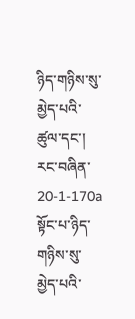ཉིད་གཉིས་སུ་མྱེད་པའི་ཚུལ་དང་། རང་བཞིན་ 20-1-170a སྟོང་པ་ཉིད་གཉིས་སུ་མྱེད་པའི་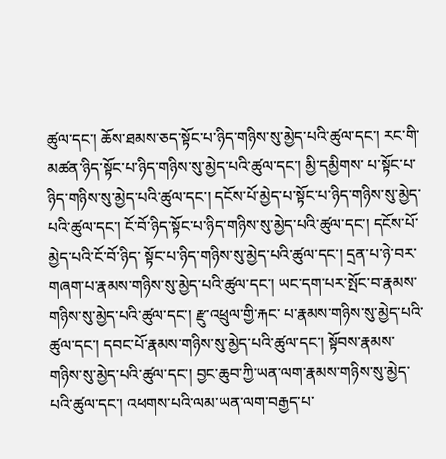ཚུལ་དང་། ཆོས་ཐམས་ཅད་སྟོང་པ་ཉིད་གཉིས་སུ་མྱེད་པའི་ཚུལ་དང་། རང་གི་མཚན་ཉིད་སྟོང་པ་ཉིད་གཉིས་སུ་མྱེད་པའི་ཚུལ་དང་། མྱི་དམྱིགས་ པ་སྟོང་པ་ཉིད་གཉིས་སུ་མྱེད་པའི་ཚུལ་དང་། དངོས་པོ་མྱེད་པ་སྟོང་པ་ཉིད་གཉིས་སུ་མྱེད་པའི་ཚུལ་དང་། ངོ་བོ་ཉིད་སྟོང་པ་ཉིད་གཉིས་སུ་མྱེད་པའི་ཚུལ་དང་། དངོས་པོ་མྱེད་པའི་ངོ་བོ་ཉིད་ སྟོང་པ་ཉིད་གཉིས་སུ་མྱེད་པའི་ཚུལ་དང་། དྲན་པ་ཉེ་བར་གཞག་པ་རྣམས་གཉིས་སུ་མྱེད་པའི་ཚུལ་དང་། ཡང་དག་པར་སྤོང་བ་རྣམས་གཉིས་སུ་མྱེད་པའི་ཚུལ་དང་། རྫུ་འཕྲུལ་གྱི་རྐང་ པ་རྣམས་གཉིས་སུ་མྱེད་པའི་ཚུལ་དང་། དབང་པོ་རྣམས་གཉིས་སུ་མྱེད་པའི་ཚུལ་དང་། སྟོབས་རྣམས་གཉིས་སུ་མྱེད་པའི་ཚུལ་དང་། བྱང་ཆུབ་ཀྱི་ཡན་ལག་རྣམས་གཉིས་སུ་མྱེད་པའི་ཚུལ་དང་། འཕགས་པའི་ལམ་ཡན་ལག་བརྒྱད་པ་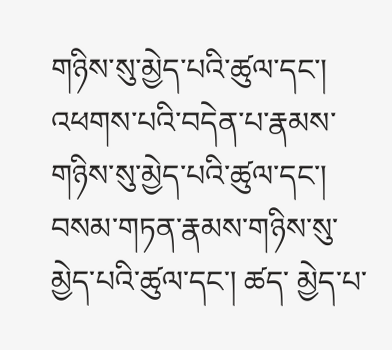གཉིས་སུ་མྱེད་པའི་ཚུལ་དང་། འཕགས་པའི་བདེན་པ་རྣམས་གཉིས་སུ་མྱེད་པའི་ཚུལ་དང་། བསམ་གཏན་རྣམས་གཉིས་སུ་མྱེད་པའི་ཚུལ་དང་། ཚད་ མྱེད་པ་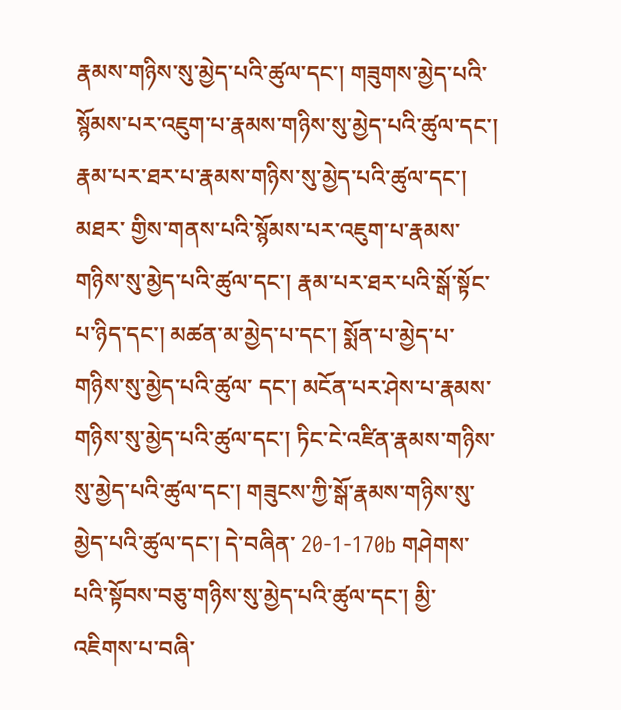རྣམས་གཉིས་སུ་མྱེད་པའི་ཚུལ་དང་། གཟུགས་མྱེད་པའི་སྙོམས་པར་འཇུག་པ་རྣམས་གཉིས་སུ་མྱེད་པའི་ཚུལ་དང་། རྣམ་པར་ཐར་པ་རྣམས་གཉིས་སུ་མྱེད་པའི་ཚུལ་དང་། མཐར་ གྱིས་གནས་པའི་སྙོམས་པར་འཇུག་པ་རྣམས་གཉིས་སུ་མྱེད་པའི་ཚུལ་དང་། རྣམ་པར་ཐར་པའི་སྒོ་སྟོང་པ་ཉིད་དང་། མཚན་མ་མྱེད་པ་དང་། སྨོན་པ་མྱེད་པ་གཉིས་སུ་མྱེད་པའི་ཚུལ་ དང་། མངོན་པར་ཤེས་པ་རྣམས་གཉིས་སུ་མྱེད་པའི་ཚུལ་དང་། ཏིང་ངེ་འཛིན་རྣམས་གཉིས་སུ་མྱེད་པའི་ཚུལ་དང་། གཟུངས་ཀྱི་སྒོ་རྣམས་གཉིས་སུ་མྱེད་པའི་ཚུལ་དང་། དེ་བཞིན་ 20-1-170b གཤེགས་པའི་སྟོབས་བཅུ་གཉིས་སུ་མྱེད་པའི་ཚུལ་དང་། མྱི་འཇིགས་པ་བཞི་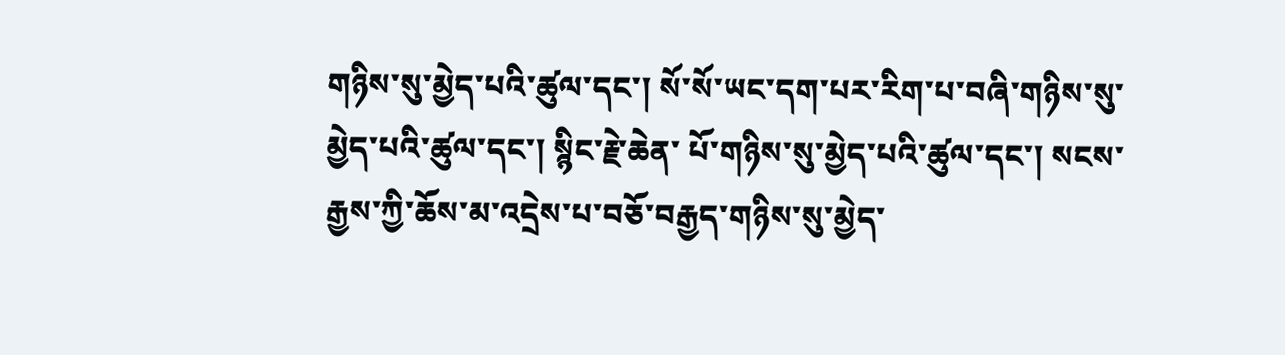གཉིས་སུ་མྱེད་པའི་ཚུལ་དང་། སོ་སོ་ཡང་དག་པར་རིག་པ་བཞི་གཉིས་སུ་མྱེད་པའི་ཚུལ་དང་། སྙིང་རྗེ་ཆེན་ པོ་གཉིས་སུ་མྱེད་པའི་ཚུལ་དང་། སངས་རྒྱས་ཀྱི་ཆོས་མ་འདྲེས་པ་བཅོ་བརྒྱད་གཉིས་སུ་མྱེད་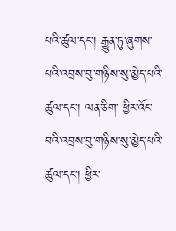པའི་ཚུལ་དང་། རྒྱུན་ཏུ་ཞུགས་པའི་འབྲས་བུ་གཉིས་སུ་མྱེད་པའི་ཚུལ་དང་། ལན་ཅིག་ ཕྱིར་འོང་བའི་འབྲས་བུ་གཉིས་སུ་མྱེད་པའི་ཚུལ་དང་། ཕྱིར་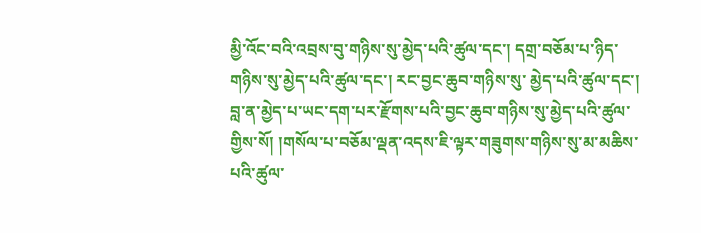མྱི་འོང་བའི་འབྲས་བུ་གཉིས་སུ་མྱེད་པའི་ཚུལ་དང་། དགྲ་བཅོམ་པ་ཉིད་གཉིས་སུ་མྱེད་པའི་ཚུལ་དང་། རང་བྱང་ཆུབ་གཉིས་སུ་ མྱེད་པའི་ཚུལ་དང་། བླ་ན་མྱེད་པ་ཡང་དག་པར་རྫོགས་པའི་བྱང་ཆུབ་གཉིས་སུ་མྱེད་པའི་ཚུལ་གྱིས་སོ། །གསོལ་པ་བཅོམ་ལྡན་འདས་ཇི་ལྟར་གཟུགས་གཉིས་སུ་མ་མཆིས་པའི་ཚུལ་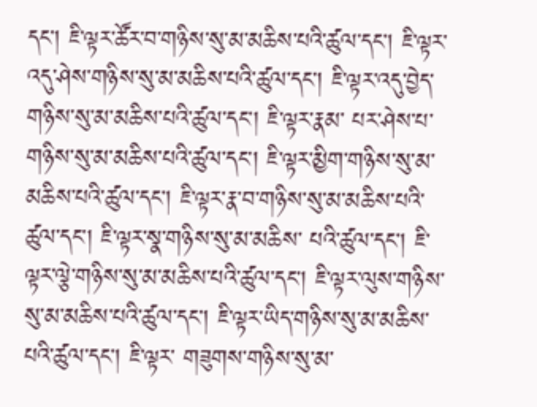དང་། ཇི་ལྟར་ཚོར་བ་གཉིས་སུ་མ་མཆིས་པའི་ཚུལ་དང་། ཇི་ལྟར་འདུ་ཤེས་གཉིས་སུ་མ་མཆིས་པའི་ཚུལ་དང་། ཇི་ལྟར་འདུ་བྱེད་གཉིས་སུ་མ་མཆིས་པའི་ཚུལ་དང་། ཇི་ལྟར་རྣམ་ པར་ཤེས་པ་གཉིས་སུ་མ་མཆིས་པའི་ཚུལ་དང་། ཇི་ལྟར་མྱིག་གཉིས་སུ་མ་མཆིས་པའི་ཚུལ་དང་། ཇི་ལྟར་རྣ་བ་གཉིས་སུ་མ་མཆིས་པའི་ཚུལ་དང་། ཇི་ལྟར་སྣ་གཉིས་སུ་མ་མཆིས་ པའི་ཚུལ་དང་། ཇི་ལྟར་ལྕེ་གཉིས་སུ་མ་མཆིས་པའི་ཚུལ་དང་། ཇི་ལྟར་ལུས་གཉིས་སུ་མ་མཆིས་པའི་ཚུལ་དང་། ཇི་ལྟར་ཡིད་གཉིས་སུ་མ་མཆིས་པའི་ཚུལ་དང་། ཇི་ལྟར་ གཟུགས་གཉིས་སུ་མ་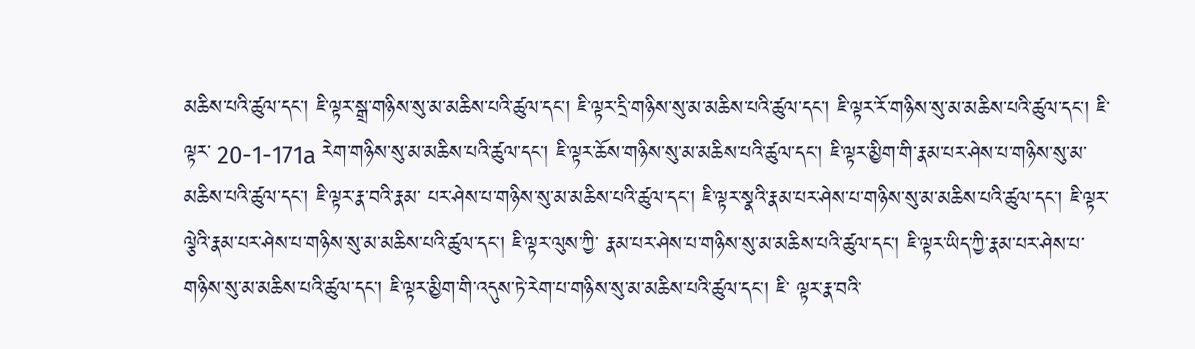མཆིས་པའི་ཚུལ་དང་། ཇི་ལྟར་སྒྲ་གཉིས་སུ་མ་མཆིས་པའི་ཚུལ་དང་། ཇི་ལྟར་དྲི་གཉིས་སུ་མ་མཆིས་པའི་ཚུལ་དང་། ཇི་ལྟར་རོ་གཉིས་སུ་མ་མཆིས་པའི་ཚུལ་དང་། ཇི་ལྟར་ 20-1-171a རེག་གཉིས་སུ་མ་མཆིས་པའི་ཚུལ་དང་། ཇི་ལྟར་ཆོས་གཉིས་སུ་མ་མཆིས་པའི་ཚུལ་དང་། ཇི་ལྟར་མྱིག་གི་རྣམ་པར་ཤེས་པ་གཉིས་སུ་མ་མཆིས་པའི་ཚུལ་དང་། ཇི་ལྟར་རྣ་བའི་རྣམ་ པར་ཤེས་པ་གཉིས་སུ་མ་མཆིས་པའི་ཚུལ་དང་། ཇི་ལྟར་སྣའི་རྣམ་པར་ཤེས་པ་གཉིས་སུ་མ་མཆིས་པའི་ཚུལ་དང་། ཇི་ལྟར་ལྕེའི་རྣམ་པར་ཤེས་པ་གཉིས་སུ་མ་མཆིས་པའི་ཚུལ་དང་། ཇི་ལྟར་ལུས་ཀྱི་ རྣམ་པར་ཤེས་པ་གཉིས་སུ་མ་མཆིས་པའི་ཚུལ་དང་། ཇི་ལྟར་ཡིད་ཀྱི་རྣམ་པར་ཤེས་པ་གཉིས་སུ་མ་མཆིས་པའི་ཚུལ་དང་། ཇི་ལྟར་མྱིག་གི་འདུས་ཏེ་རེག་པ་གཉིས་སུ་མ་མཆིས་པའི་ཚུལ་དང་། ཇི་ ལྟར་རྣ་བའི་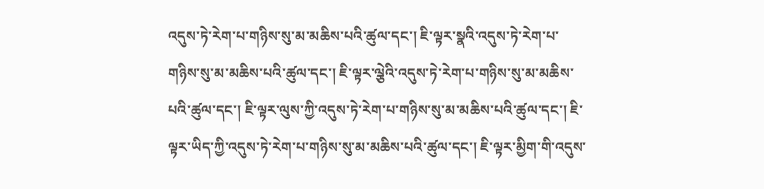འདུས་ཏེ་རེག་པ་གཉིས་སུ་མ་མཆིས་པའི་ཚུལ་དང་། ཇི་ལྟར་སྣའི་འདུས་ཏེ་རེག་པ་གཉིས་སུ་མ་མཆིས་པའི་ཚུལ་དང་། ཇི་ལྟར་ལྕེའི་འདུས་ཏེ་རེག་པ་གཉིས་སུ་མ་མཆིས་པའི་ཚུལ་དང་། ཇི་ལྟར་ལུས་ཀྱི་འདུས་ཏེ་རེག་པ་གཉིས་སུ་མ་མཆིས་པའི་ཚུལ་དང་། ཇི་ལྟར་ཡིད་ཀྱི་འདུས་ཏེ་རེག་པ་གཉིས་སུ་མ་མཆིས་པའི་ཚུལ་དང་། ཇི་ལྟར་མྱིག་གི་འདུས་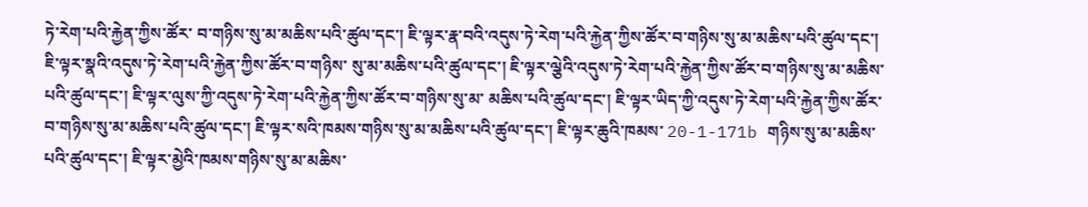ཏེ་རེག་པའི་རྐྱེན་ཀྱིས་ཚོར་ བ་གཉིས་སུ་མ་མཆིས་པའི་ཚུལ་དང་། ཇི་ལྟར་རྣ་བའི་འདུས་ཏེ་རེག་པའི་རྐྱེན་ཀྱིས་ཚོར་བ་གཉིས་སུ་མ་མཆིས་པའི་ཚུལ་དང་། ཇི་ལྟར་སྣའི་འདུས་ཏེ་རེག་པའི་རྐྱེན་ཀྱིས་ཚོར་བ་གཉིས་ སུ་མ་མཆིས་པའི་ཚུལ་དང་། ཇི་ལྟར་ལྕེའི་འདུས་ཏེ་རེག་པའི་རྐྱེན་ཀྱིས་ཚོར་བ་གཉིས་སུ་མ་མཆིས་པའི་ཚུལ་དང་། ཇི་ལྟར་ལུས་ཀྱི་འདུས་ཏེ་རེག་པའི་རྐྱེན་ཀྱིས་ཚོར་བ་གཉིས་སུ་མ་ མཆིས་པའི་ཚུལ་དང་། ཇི་ལྟར་ཡིད་ཀྱི་འདུས་ཏེ་རེག་པའི་རྐྱེན་ཀྱིས་ཚོར་བ་གཉིས་སུ་མ་མཆིས་པའི་ཚུལ་དང་། ཇི་ལྟར་སའི་ཁམས་གཉིས་སུ་མ་མཆིས་པའི་ཚུལ་དང་། ཇི་ལྟར་ཆུའི་ཁམས་ 20-1-171b གཉིས་སུ་མ་མཆིས་པའི་ཚུལ་དང་། ཇི་ལྟར་མྱེའི་ཁམས་གཉིས་སུ་མ་མཆིས་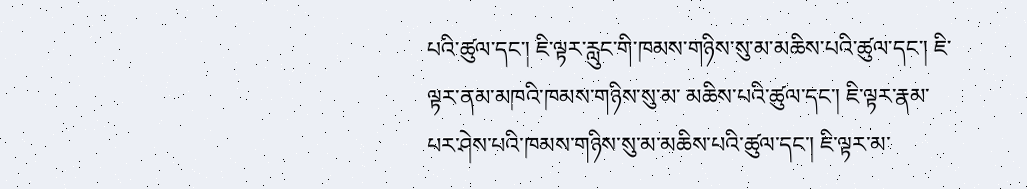པའི་ཚུལ་དང་། ཇི་ལྟར་རླུང་གི་ཁམས་གཉིས་སུ་མ་མཆིས་པའི་ཚུལ་དང་། ཇི་ལྟར་ནམ་མཁའི་ཁམས་གཉིས་སུ་མ་ མཆིས་པའི་ཚུལ་དང་། ཇི་ལྟར་རྣམ་པར་ཤེས་པའི་ཁམས་གཉིས་སུ་མ་མཆིས་པའི་ཚུལ་དང་། ཇི་ལྟར་མ་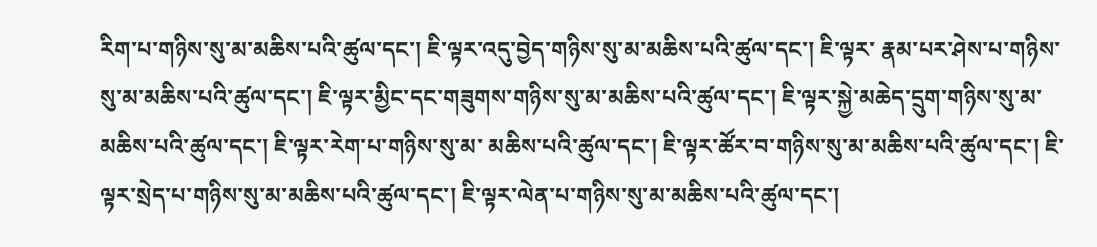རིག་པ་གཉིས་སུ་མ་མཆིས་པའི་ཚུལ་དང་། ཇི་ལྟར་འདུ་བྱེད་གཉིས་སུ་མ་མཆིས་པའི་ཚུལ་དང་། ཇི་ལྟར་ རྣམ་པར་ཤེས་པ་གཉིས་སུ་མ་མཆིས་པའི་ཚུལ་དང་། ཇི་ལྟར་མྱིང་དང་གཟུགས་གཉིས་སུ་མ་མཆིས་པའི་ཚུལ་དང་། ཇི་ལྟར་སྐྱེ་མཆེད་དྲུག་གཉིས་སུ་མ་མཆིས་པའི་ཚུལ་དང་། ཇི་ལྟར་རེག་པ་གཉིས་སུ་མ་ མཆིས་པའི་ཚུལ་དང་། ཇི་ལྟར་ཚོར་བ་གཉིས་སུ་མ་མཆིས་པའི་ཚུལ་དང་། ཇི་ལྟར་སྲེད་པ་གཉིས་སུ་མ་མཆིས་པའི་ཚུལ་དང་། ཇི་ལྟར་ལེན་པ་གཉིས་སུ་མ་མཆིས་པའི་ཚུལ་དང་།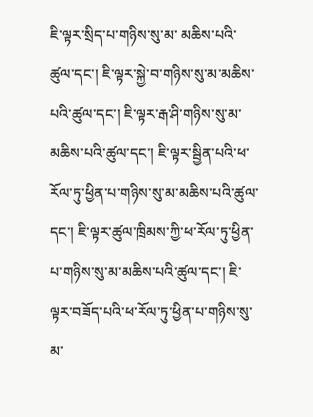ཇི་ལྟར་སྲིད་པ་གཉིས་སུ་མ་ མཆིས་པའི་ཚུལ་དང་། ཇི་ལྟར་སྐྱེ་བ་གཉིས་སུ་མ་མཆིས་པའི་ཚུལ་དང་། ཇི་ལྟར་རྒ་ཤི་གཉིས་སུ་མ་མཆིས་པའི་ཚུལ་དང་། ཇི་ལྟར་སྦྱིན་པའི་ཕ་རོལ་ཏུ་ཕྱིན་པ་གཉིས་སུ་མ་མཆིས་པའི་ཚུལ་དང་། ཇི་ལྟར་ཚུལ་ཁྲིམས་ཀྱི་ཕ་རོལ་ཏུ་ཕྱིན་པ་གཉིས་སུ་མ་མཆིས་པའི་ཚུལ་དང་། ཇི་ལྟར་བཟོད་པའི་ཕ་རོལ་ཏུ་ཕྱིན་པ་གཉིས་སུ་མ་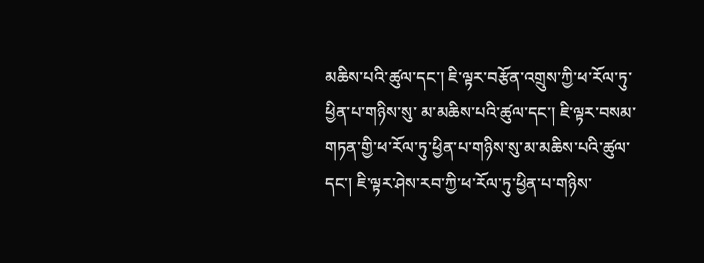མཆིས་པའི་ཚུལ་དང་། ཇི་ལྟར་བརྩོན་འགྲུས་ཀྱི་ཕ་རོལ་ཏུ་ཕྱིན་པ་གཉིས་སུ་ མ་མཆིས་པའི་ཚུལ་དང་། ཇི་ལྟར་བསམ་གཏན་གྱི་ཕ་རོལ་ཏུ་ཕྱིན་པ་གཉིས་སུ་མ་མཆིས་པའི་ཚུལ་དང་། ཇི་ལྟར་ཤེས་རབ་ཀྱི་ཕ་རོལ་ཏུ་ཕྱིན་པ་གཉིས་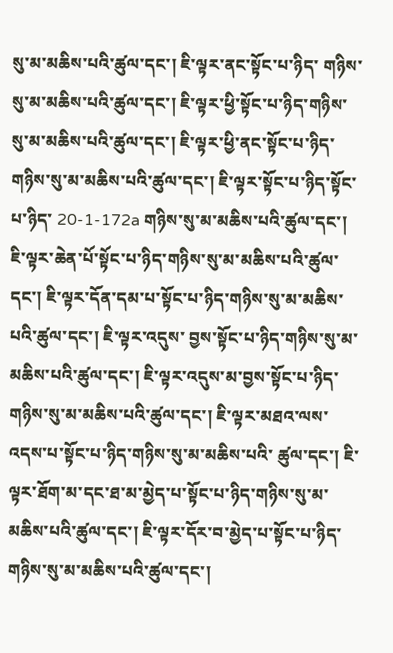སུ་མ་མཆིས་པའི་ཚུལ་དང་། ཇི་ལྟར་ནང་སྟོང་པ་ཉིད་ གཉིས་སུ་མ་མཆིས་པའི་ཚུལ་དང་། ཇི་ལྟར་ཕྱི་སྟོང་པ་ཉིད་གཉིས་སུ་མ་མཆིས་པའི་ཚུལ་དང་། ཇི་ལྟར་ཕྱི་ནང་སྟོང་པ་ཉིད་གཉིས་སུ་མ་མཆིས་པའི་ཚུལ་དང་། ཇི་ལྟར་སྟོང་པ་ཉིད་སྟོང་པ་ཉིད་ 20-1-172a གཉིས་སུ་མ་མཆིས་པའི་ཚུལ་དང་། ཇི་ལྟར་ཆེན་པོ་སྟོང་པ་ཉིད་གཉིས་སུ་མ་མཆིས་པའི་ཚུལ་དང་། ཇི་ལྟར་དོན་དམ་པ་སྟོང་པ་ཉིད་གཉིས་སུ་མ་མཆིས་པའི་ཚུལ་དང་། ཇི་ལྟར་འདུས་ བྱས་སྟོང་པ་ཉིད་གཉིས་སུ་མ་མཆིས་པའི་ཚུལ་དང་། ཇི་ལྟར་འདུས་མ་བྱས་སྟོང་པ་ཉིད་གཉིས་སུ་མ་མཆིས་པའི་ཚུལ་དང་། ཇི་ལྟར་མཐའ་ལས་འདས་པ་སྟོང་པ་ཉིད་གཉིས་སུ་མ་མཆིས་པའི་ ཚུལ་དང་། ཇི་ལྟར་ཐོག་མ་དང་ཐ་མ་མྱེད་པ་སྟོང་པ་ཉིད་གཉིས་སུ་མ་མཆིས་པའི་ཚུལ་དང་། ཇི་ལྟར་དོར་བ་མྱེད་པ་སྟོང་པ་ཉིད་གཉིས་སུ་མ་མཆིས་པའི་ཚུལ་དང་།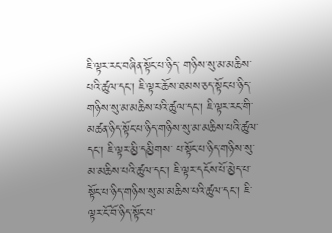ཇི་ལྟར་རང་བཞིན་སྟོང་པ་ཉིད་ གཉིས་སུ་མ་མཆིས་པའི་ཚུལ་དང་། ཇི་ལྟར་ཆོས་ཐམས་ཅད་སྟོང་པ་ཉིད་གཉིས་སུ་མ་མཆིས་པའི་ཚུལ་དང་། ཇི་ལྟར་རང་གི་མཚན་ཉིད་སྟོང་པ་ཉིད་གཉིས་སུ་མ་མཆིས་པའི་ཚུལ་དང་། ཇི་ལྟར་མྱི་དམྱིགས་ པ་སྟོང་པ་ཉིད་གཉིས་སུ་མ་མཆིས་པའི་ཚུལ་དང་། ཇི་ལྟར་དངོས་པོ་མྱེད་པ་སྟོང་པ་ཉིད་གཉིས་སུ་མ་མཆིས་པའི་ཚུལ་དང་། ཇི་ལྟར་ངོ་བོ་ཉིད་སྟོང་པ་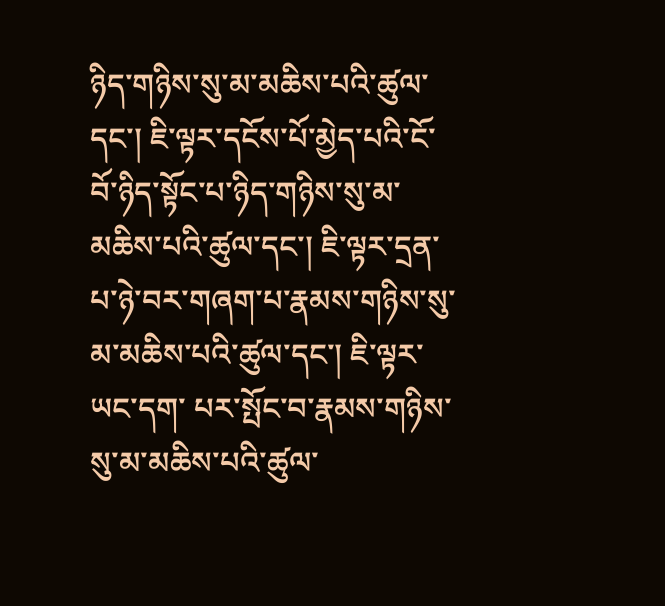ཉིད་གཉིས་སུ་མ་མཆིས་པའི་ཚུལ་ དང་། ཇི་ལྟར་དངོས་པོ་མྱེད་པའི་ངོ་བོ་ཉིད་སྟོང་པ་ཉིད་གཉིས་སུ་མ་མཆིས་པའི་ཚུལ་དང་། ཇི་ལྟར་དྲན་པ་ཉེ་བར་གཞག་པ་རྣམས་གཉིས་སུ་མ་མཆིས་པའི་ཚུལ་དང་། ཇི་ལྟར་ཡང་དག་ པར་སྤོང་བ་རྣམས་གཉིས་སུ་མ་མཆིས་པའི་ཚུལ་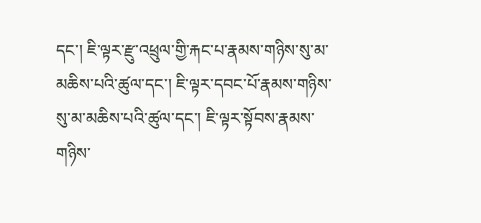དང་། ཇི་ལྟར་རྫུ་འཕྲུལ་གྱི་རྐང་པ་རྣམས་གཉིས་སུ་མ་མཆིས་པའི་ཚུལ་དང་། ཇི་ལྟར་དབང་པོ་རྣམས་གཉིས་སུ་མ་མཆིས་པའི་ཚུལ་དང་། ཇི་ལྟར་སྟོབས་རྣམས་གཉིས་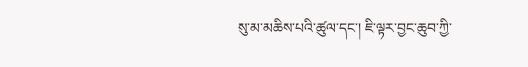སུ་མ་མཆིས་པའི་ཚུལ་དང་། ཇི་ལྟར་བྱང་ཆུབ་ཀྱི་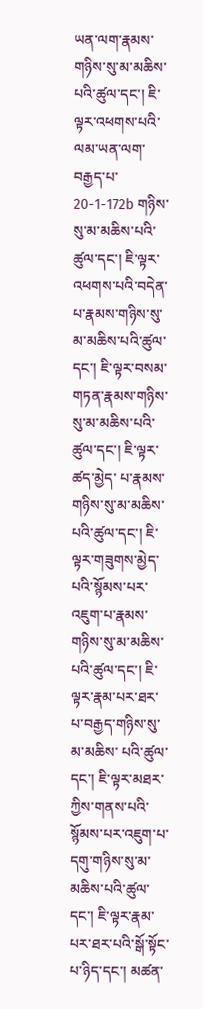ཡན་ལག་རྣམས་གཉིས་སུ་མ་མཆིས་པའི་ཚུལ་དང་། ཇི་ལྟར་འཕགས་པའི་ལམ་ཡན་ལག་བརྒྱད་པ་ 20-1-172b གཉིས་སུ་མ་མཆིས་པའི་ཚུལ་དང་། ཇི་ལྟར་འཕགས་པའི་བདེན་པ་རྣམས་གཉིས་སུ་མ་མཆིས་པའི་ཚུལ་དང་། ཇི་ལྟར་བསམ་གཏན་རྣམས་གཉིས་སུ་མ་མཆིས་པའི་ཚུལ་དང་། ཇི་ལྟར་ཚད་མྱེད་ པ་རྣམས་གཉིས་སུ་མ་མཆིས་པའི་ཚུལ་དང་། ཇི་ལྟར་གཟུགས་མྱེད་པའི་སྙོམས་པར་འཇུག་པ་རྣམས་གཉིས་སུ་མ་མཆིས་པའི་ཚུལ་དང་། ཇི་ལྟར་རྣམ་པར་ཐར་པ་བརྒྱད་གཉིས་སུ་མ་མཆིས་ པའི་ཚུལ་དང་། ཇི་ལྟར་མཐར་ཀྱིས་གནས་པའི་སྙོམས་པར་འཇུག་པ་དགུ་གཉིས་སུ་མ་མཆིས་པའི་ཚུལ་དང་། ཇི་ལྟར་རྣམ་པར་ཐར་པའི་སྒོ་སྟོང་པ་ཉིད་དང་། མཚན་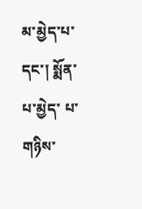མ་མྱེད་པ་དང་། སྨོན་པ་མྱེད་ པ་གཉིས་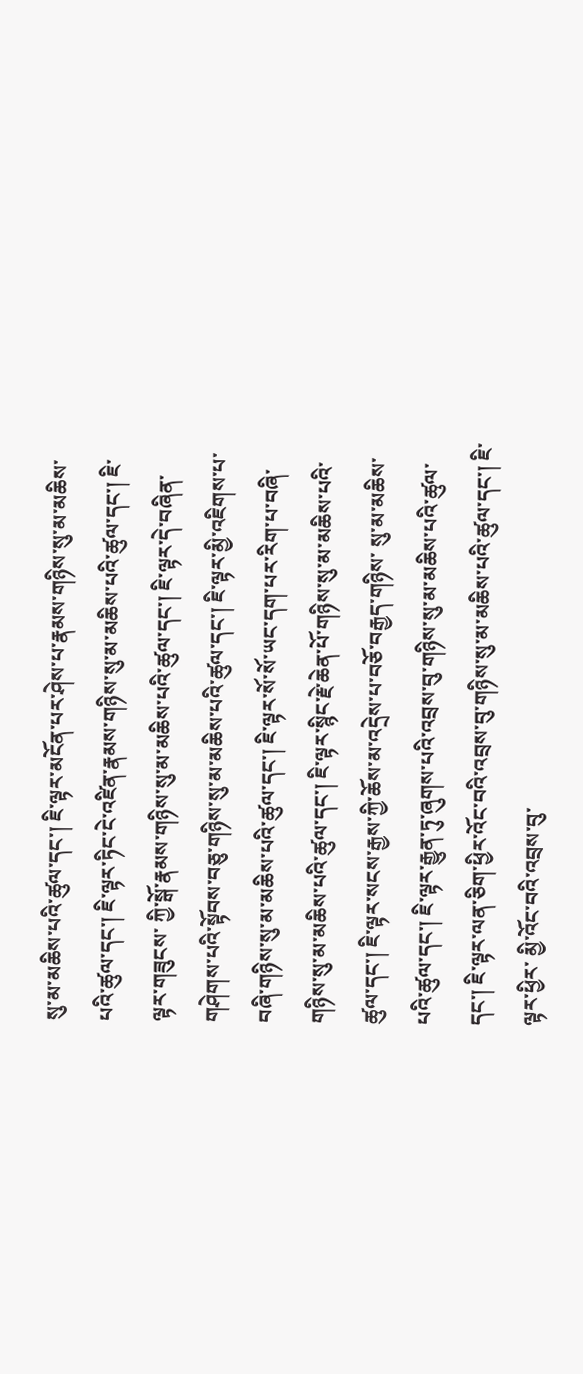སུ་མ་མཆིས་པའི་ཚུལ་དང་། ཇི་ལྟར་མངོན་པར་ཤེས་པ་རྣམས་གཉིས་སུ་མ་མཆིས་པའི་ཚུལ་དང་། ཇི་ལྟར་ཏིང་ངེ་འཛིན་རྣམས་གཉིས་སུ་མ་མཆིས་པའི་ཚུལ་དང་། ཇི་ལྟར་གཟུངས་ ཀྱི་སྒོ་རྣམས་གཉིས་སུ་མ་མཆིས་པའི་ཚུལ་དང་། ཇི་ལྟར་དེ་བཞིན་གཤེགས་པའི་སྟོབས་བཅུ་གཉིས་སུ་མ་མཆིས་པའི་ཚུལ་དང་། ཇི་ལྟར་མྱི་འཇིགས་པ་བཞི་གཉིས་སུ་མ་མཆིས་པའི་ཚུལ་དང་། ཇི་ལྟར་སོ་སོ་ཡང་དག་པར་རིག་པ་བཞི་གཉིས་སུ་མ་མཆིས་པའི་ཚུལ་དང་། ཇི་ལྟར་སྙིང་རྗེ་ཆེན་པོ་གཉིས་སུ་མ་མཆིས་པའི་ཚུལ་དང་། ཇི་ལྟར་སངས་རྒྱས་ཀྱི་ཆོས་མ་འདྲེས་པ་བཅོ་བརྒྱད་གཉིས་ སུ་མ་མཆིས་པའི་ཚུལ་དང་། ཇི་ལྟར་རྒྱུན་ཏུ་ཞུགས་པའི་འབྲས་བུ་གཉིས་སུ་མ་མཆིས་པའི་ཚུལ་དང་། ཇི་ལྟར་ལན་ཅིག་ཕྱིར་འོང་བའི་འབྲས་བུ་གཉིས་སུ་མ་མཆིས་པའི་ཚུལ་དང་། ཇི་ལྟར་ཕྱིར་ མྱི་འོང་བའི་འབྲས་བུ་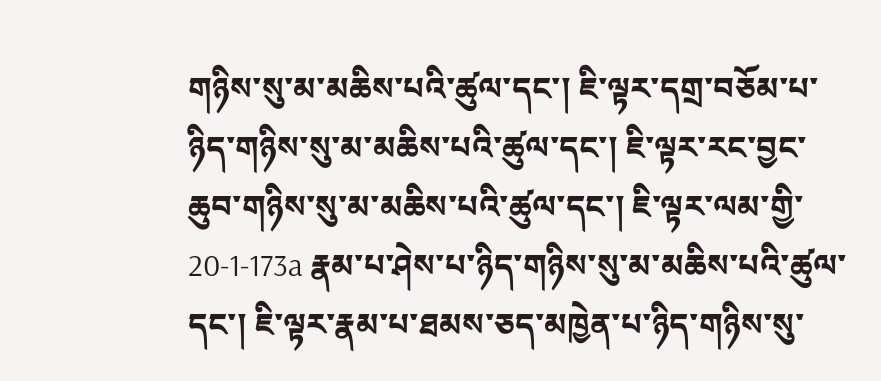གཉིས་སུ་མ་མཆིས་པའི་ཚུལ་དང་། ཇི་ལྟར་དགྲ་བཅོམ་པ་ཉིད་གཉིས་སུ་མ་མཆིས་པའི་ཚུལ་དང་། ཇི་ལྟར་རང་བྱང་ཆུབ་གཉིས་སུ་མ་མཆིས་པའི་ཚུལ་དང་། ཇི་ལྟར་ལམ་གྱི་ 20-1-173a རྣམ་པ་ཤེས་པ་ཉིད་གཉིས་སུ་མ་མཆིས་པའི་ཚུལ་དང་། ཇི་ལྟར་རྣམ་པ་ཐམས་ཅད་མཁྱེན་པ་ཉིད་གཉིས་སུ་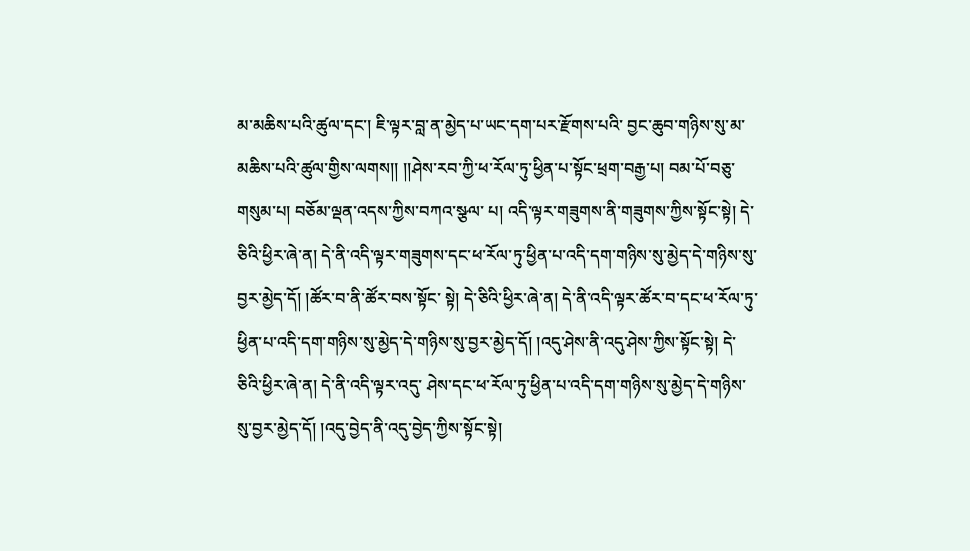མ་མཆིས་པའི་ཚུལ་དང་། ཇི་ལྟར་བླ་ན་མྱེད་པ་ཡང་དག་པར་རྫོགས་པའི་ བྱང་ཆུབ་གཉིས་སུ་མ་མཆིས་པའི་ཚུལ་གྱིས་ལགས།། །།ཤེས་རབ་ཀྱི་ཕ་རོལ་ཏུ་ཕྱིན་པ་སྟོང་ཕྲག་བརྒྱ་པ། བམ་པོ་བཅུ་གསུམ་པ། བཅོམ་ལྡན་འདས་ཀྱིས་བཀའ་སྩལ་ པ། འདི་ལྟར་གཟུགས་ནི་གཟུགས་ཀྱིས་སྟོང་སྟེ། དེ་ཅིའི་ཕྱིར་ཞེ་ན། དེ་ནི་འདི་ལྟར་གཟུགས་དང་ཕ་རོལ་ཏུ་ཕྱིན་པ་འདི་དག་གཉིས་སུ་མྱེད་དེ་གཉིས་སུ་བྱར་མྱེད་དོ། །ཚོར་བ་ནི་ཚོར་བས་སྟོང་ སྟེ། དེ་ཅིའི་ཕྱིར་ཞེ་ན། དེ་ནི་འདི་ལྟར་ཚོར་བ་དང་ཕ་རོལ་ཏུ་ཕྱིན་པ་འདི་དག་གཉིས་སུ་མྱེད་དེ་གཉིས་སུ་བྱར་མྱེད་དོ། །འདུ་ཤེས་ནི་འདུ་ཤེས་ཀྱིས་སྟོང་སྟེ། དེ་ཅིའི་ཕྱིར་ཞེ་ན། དེ་ནི་འདི་ལྟར་འདུ་ ཤེས་དང་ཕ་རོལ་ཏུ་ཕྱིན་པ་འདི་དག་གཉིས་སུ་མྱེད་དེ་གཉིས་སུ་བྱར་མྱེད་དོ། །འདུ་བྱེད་ནི་འདུ་བྱེད་ཀྱིས་སྟོང་སྟེ།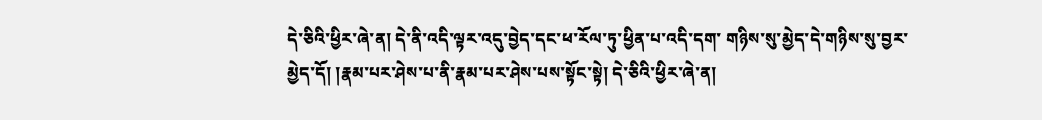དེ་ཅིའི་ཕྱིར་ཞེ་ན། དེ་ནི་འདི་ལྟར་འདུ་བྱེད་དང་ཕ་རོལ་ཏུ་ཕྱིན་པ་འདི་དག་ གཉིས་སུ་མྱེད་དེ་གཉིས་སུ་བྱར་མྱེད་དོ། །རྣམ་པར་ཤེས་པ་ནི་རྣམ་པར་ཤེས་པས་སྟོང་སྟེ། དེ་ཅིའི་ཕྱིར་ཞེ་ན།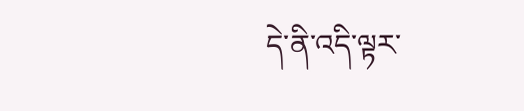དེ་ནི་འདི་ལྟར་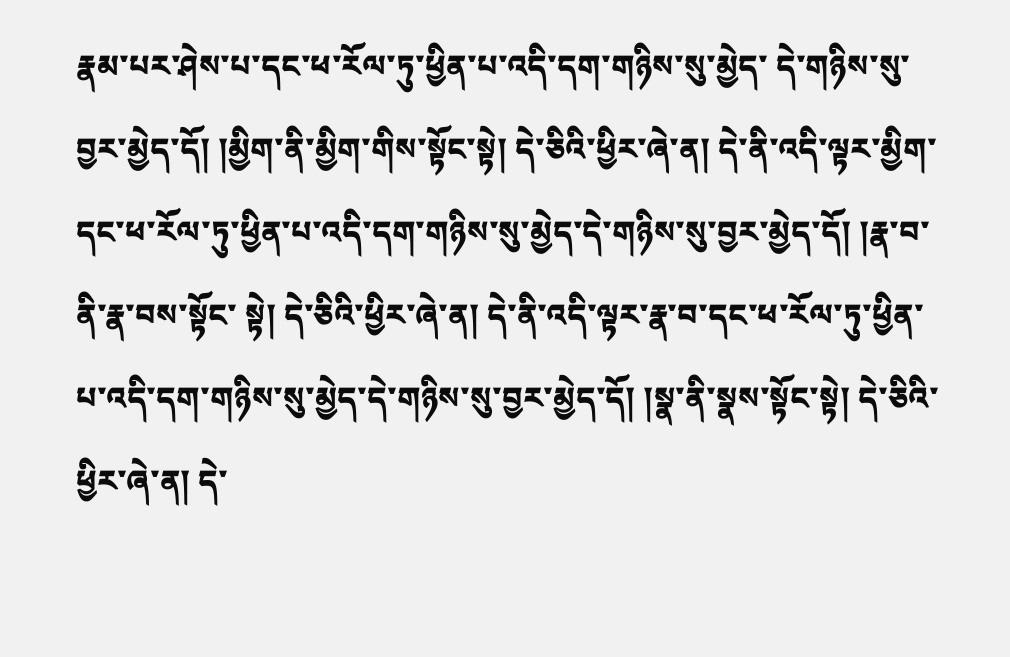རྣམ་པར་ཤེས་པ་དང་ཕ་རོལ་ཏུ་ཕྱིན་པ་འདི་དག་གཉིས་སུ་མྱེད་ དེ་གཉིས་སུ་བྱར་མྱེད་དོ། །མྱིག་ནི་མྱིག་གིས་སྟོང་སྟེ། དེ་ཅིའི་ཕྱིར་ཞེ་ན། དེ་ནི་འདི་ལྟར་མྱིག་དང་ཕ་རོལ་ཏུ་ཕྱིན་པ་འདི་དག་གཉིས་སུ་མྱེད་དེ་གཉིས་སུ་བྱར་མྱེད་དོ། །རྣ་བ་ནི་རྣ་བས་སྟོང་ སྟེ། དེ་ཅིའི་ཕྱིར་ཞེ་ན། དེ་ནི་འདི་ལྟར་རྣ་བ་དང་ཕ་རོལ་ཏུ་ཕྱིན་པ་འདི་དག་གཉིས་སུ་མྱེད་དེ་གཉིས་སུ་བྱར་མྱེད་དོ། །སྣ་ནི་སྣས་སྟོང་སྟེ། དེ་ཅིའི་ཕྱིར་ཞེ་ན། དེ་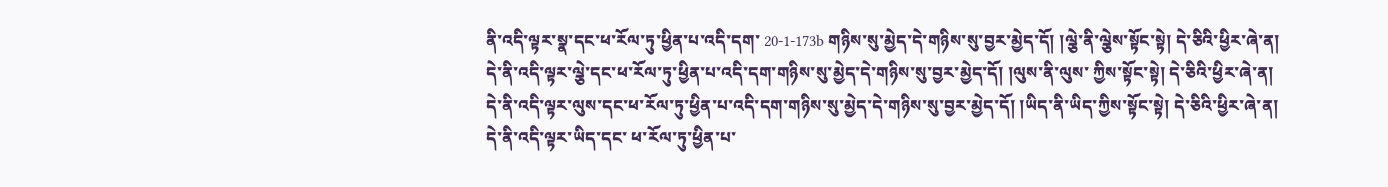ནི་འདི་ལྟར་སྣ་དང་ཕ་རོལ་ཏུ་ཕྱིན་པ་འདི་དག་ 20-1-173b གཉིས་སུ་མྱེད་དེ་གཉིས་སུ་བྱར་མྱེད་དོ། །ལྕེ་ནི་ལྕེས་སྟོང་སྟེ། དེ་ཅིའི་ཕྱིར་ཞེ་ན། དེ་ནི་འདི་ལྟར་ལྕེ་དང་ཕ་རོལ་ཏུ་ཕྱིན་པ་འདི་དག་གཉིས་སུ་མྱེད་དེ་གཉིས་སུ་བྱར་མྱེད་དོ། །ལུས་ནི་ལུས་ ཀྱིས་སྟོང་སྟེ། དེ་ཅིའི་ཕྱིར་ཞེ་ན། དེ་ནི་འདི་ལྟར་ལུས་དང་ཕ་རོལ་ཏུ་ཕྱིན་པ་འདི་དག་གཉིས་སུ་མྱེད་དེ་གཉིས་སུ་བྱར་མྱེད་དོ། །ཡིད་ནི་ཡིད་ཀྱིས་སྟོང་སྟེ། དེ་ཅིའི་ཕྱིར་ཞེ་ན། དེ་ནི་འདི་ལྟར་ཡིད་དང་ ཕ་རོལ་ཏུ་ཕྱིན་པ་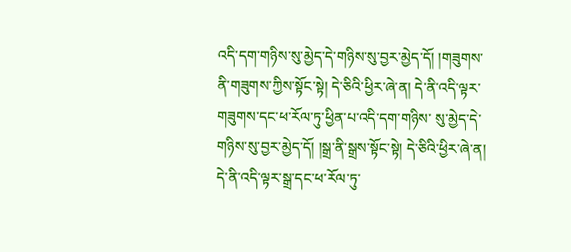འདི་དག་གཉིས་སུ་མྱེད་དེ་གཉིས་སུ་བྱར་མྱེད་དོ། །གཟུགས་ནི་གཟུགས་ཀྱིས་སྟོང་སྟེ། དེ་ཅིའི་ཕྱིར་ཞེ་ན། དེ་ནི་འདི་ལྟར་གཟུགས་དང་ཕ་རོལ་ཏུ་ཕྱིན་པ་འདི་དག་གཉིས་ སུ་མྱེད་དེ་གཉིས་སུ་བྱར་མྱེད་དོ། །སྒྲ་ནི་སྒྲས་སྟོང་སྟེ། དེ་ཅིའི་ཕྱིར་ཞེ་ན། དེ་ནི་འདི་ལྟར་སྒྲ་དང་ཕ་རོལ་ཏུ་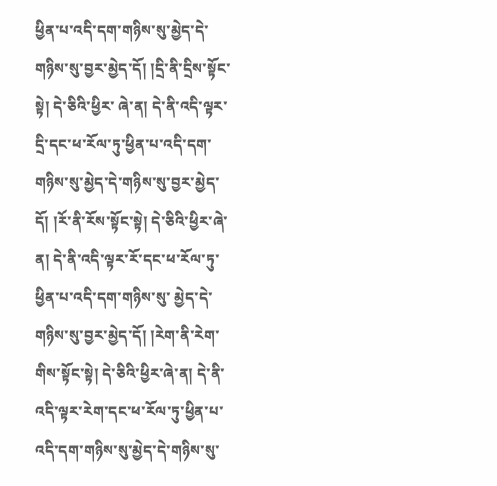ཕྱིན་པ་འདི་དག་གཉིས་སུ་མྱེད་དེ་གཉིས་སུ་བྱར་མྱེད་དོ། །དྲི་ནི་དྲིས་སྟོང་སྟེ། དེ་ཅིའི་ཕྱིར་ ཞེ་ན། དེ་ནི་འདི་ལྟར་དྲི་དང་ཕ་རོལ་ཏུ་ཕྱིན་པ་འདི་དག་གཉིས་སུ་མྱེད་དེ་གཉིས་སུ་བྱར་མྱེད་དོ། །རོ་ནི་རོས་སྟོང་སྟེ། དེ་ཅིའི་ཕྱིར་ཞེ་ན། དེ་ནི་འདི་ལྟར་རོ་དང་ཕ་རོལ་ཏུ་ཕྱིན་པ་འདི་དག་གཉིས་སུ་ མྱེད་དེ་གཉིས་སུ་བྱར་མྱེད་དོ། །རེག་ནི་རེག་གིས་སྟོང་སྟེ། དེ་ཅིའི་ཕྱིར་ཞེ་ན། དེ་ནི་འདི་ལྟར་རེག་དང་ཕ་རོལ་ཏུ་ཕྱིན་པ་འདི་དག་གཉིས་སུ་མྱེད་དེ་གཉིས་སུ་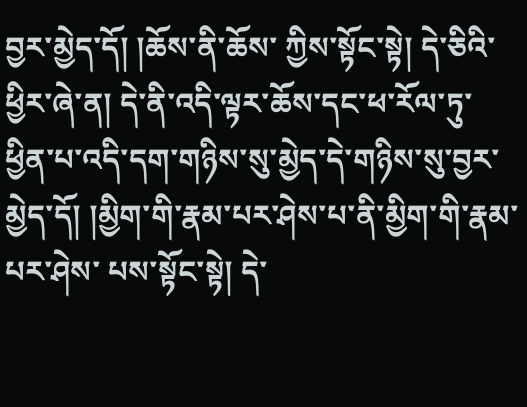བྱར་མྱེད་དོ། །ཆོས་ནི་ཆོས་ ཀྱིས་སྟོང་སྟེ། དེ་ཅིའི་ཕྱིར་ཞེ་ན། དེ་ནི་འདི་ལྟར་ཆོས་དང་ཕ་རོལ་ཏུ་ཕྱིན་པ་འདི་དག་གཉིས་སུ་མྱེད་དེ་གཉིས་སུ་བྱར་མྱེད་དོ། །མྱིག་གི་རྣམ་པར་ཤེས་པ་ནི་མྱིག་གི་རྣམ་པར་ཤེས་ པས་སྟོང་སྟེ། དེ་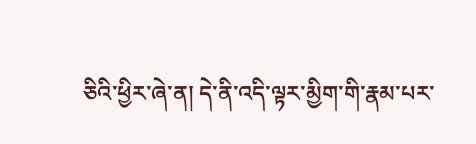ཅིའི་ཕྱིར་ཞེ་ན། དེ་ནི་འདི་ལྟར་མྱིག་གི་རྣམ་པར་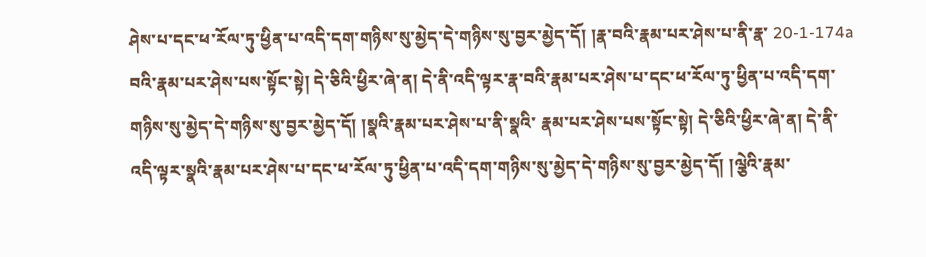ཤེས་པ་དང་ཕ་རོལ་ཏུ་ཕྱིན་པ་འདི་དག་གཉིས་སུ་མྱེད་དེ་གཉིས་སུ་བྱར་མྱེད་དོ། །རྣ་བའི་རྣམ་པར་ཤེས་པ་ནི་རྣ་ 20-1-174a བའི་རྣམ་པར་ཤེས་པས་སྟོང་སྟེ། དེ་ཅིའི་ཕྱིར་ཞེ་ན། དེ་ནི་འདི་ལྟར་རྣ་བའི་རྣམ་པར་ཤེས་པ་དང་ཕ་རོལ་ཏུ་ཕྱིན་པ་འདི་དག་གཉིས་སུ་མྱེད་དེ་གཉིས་སུ་བྱར་མྱེད་དོ། །སྣའི་རྣམ་པར་ཤེས་པ་ནི་སྣའི་ རྣམ་པར་ཤེས་པས་སྟོང་སྟེ། དེ་ཅིའི་ཕྱིར་ཞེ་ན། དེ་ནི་འདི་ལྟར་སྣའི་རྣམ་པར་ཤེས་པ་དང་ཕ་རོལ་ཏུ་ཕྱིན་པ་འདི་དག་གཉིས་སུ་མྱེད་དེ་གཉིས་སུ་བྱར་མྱེད་དོ། །ལྕེའི་རྣམ་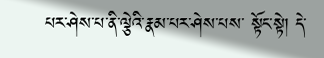པར་ཤེས་པ་ནི་ལྕེའི་རྣམ་པར་ཤེས་པས་ སྟོང་སྟེ། དེ་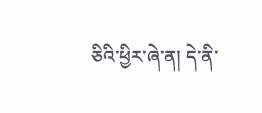ཅིའི་ཕྱིར་ཞེ་ན། དེ་ནི་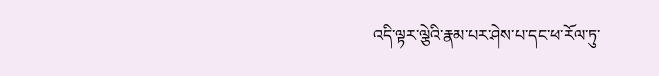འདི་ལྟར་ལྕེའི་རྣམ་པར་ཤེས་པ་དང་ཕ་རོལ་ཏུ་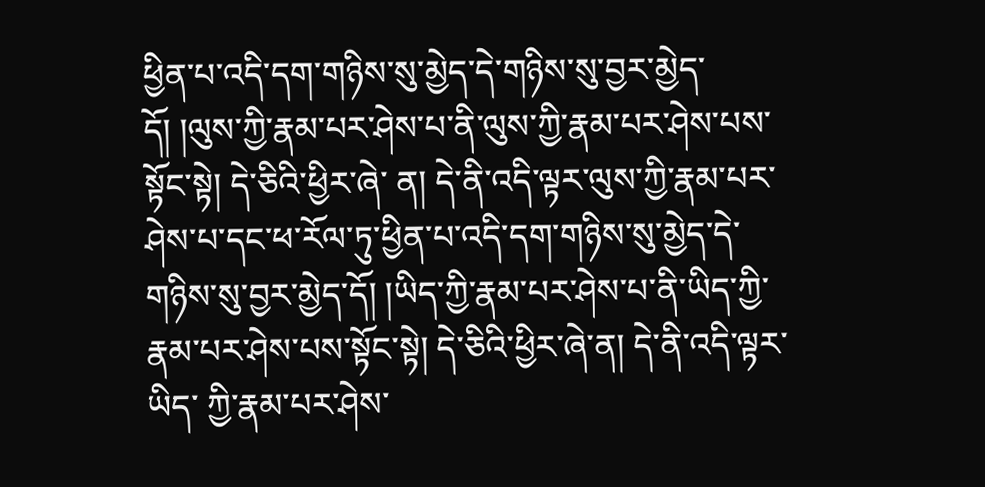ཕྱིན་པ་འདི་དག་གཉིས་སུ་མྱེད་དེ་གཉིས་སུ་བྱར་མྱེད་དོ། །ལུས་ཀྱི་རྣམ་པར་ཤེས་པ་ནི་ལུས་ཀྱི་རྣམ་པར་ཤེས་པས་སྟོང་སྟེ། དེ་ཅིའི་ཕྱིར་ཞེ་ ན། དེ་ནི་འདི་ལྟར་ལུས་ཀྱི་རྣམ་པར་ཤེས་པ་དང་ཕ་རོལ་ཏུ་ཕྱིན་པ་འདི་དག་གཉིས་སུ་མྱེད་དེ་གཉིས་སུ་བྱར་མྱེད་དོ། །ཡིད་ཀྱི་རྣམ་པར་ཤེས་པ་ནི་ཡིད་ཀྱི་རྣམ་པར་ཤེས་པས་སྟོང་སྟེ། དེ་ཅིའི་ཕྱིར་ཞེ་ན། དེ་ནི་འདི་ལྟར་ཡིད་ ཀྱི་རྣམ་པར་ཤེས་